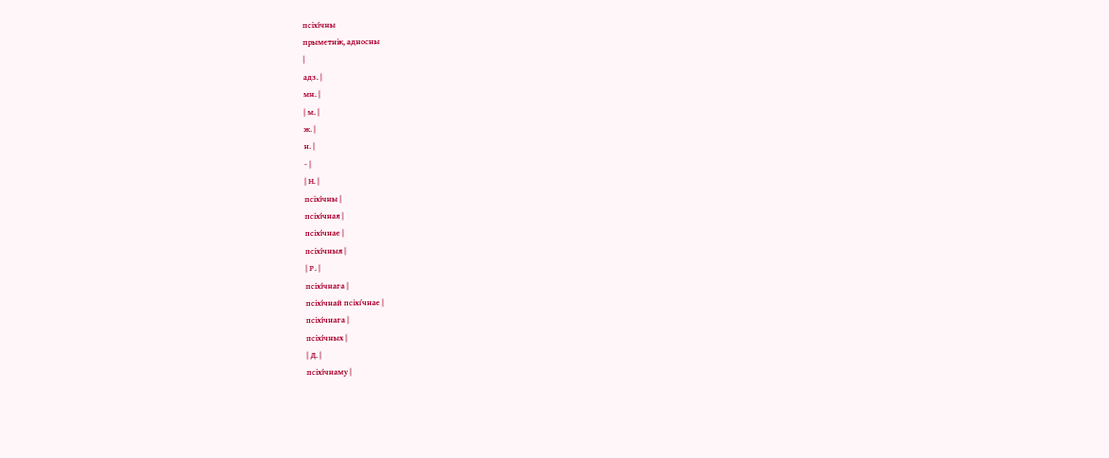псіхі́чны
прыметнік, адносны
|
адз. |
мн. |
| м. |
ж. |
н. |
- |
| Н. |
псіхі́чны |
псіхі́чная |
псіхі́чнае |
псіхі́чныя |
| Р. |
псіхі́чнага |
псіхі́чнай псіхі́чнае |
псіхі́чнага |
псіхі́чных |
| Д. |
псіхі́чнаму |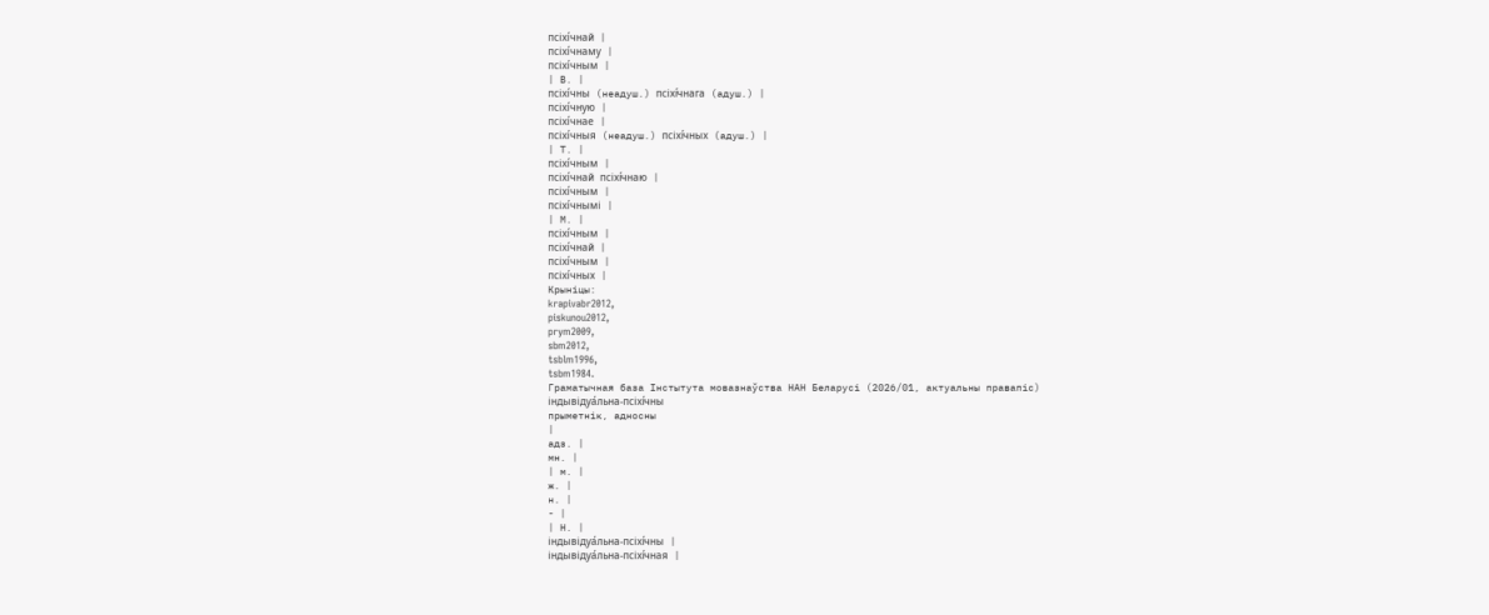псіхі́чнай |
псіхі́чнаму |
псіхі́чным |
| В. |
псіхі́чны (неадуш.) псіхі́чнага (адуш.) |
псіхі́чную |
псіхі́чнае |
псіхі́чныя (неадуш.) псіхі́чных (адуш.) |
| Т. |
псіхі́чным |
псіхі́чнай псіхі́чнаю |
псіхі́чным |
псіхі́чнымі |
| М. |
псіхі́чным |
псіхі́чнай |
псіхі́чным |
псіхі́чных |
Крыніцы:
krapivabr2012,
piskunou2012,
prym2009,
sbm2012,
tsblm1996,
tsbm1984.
Граматычная база Інстытута мовазнаўства НАН Беларусі (2026/01, актуальны правапіс)
індывідуа́льна-псіхі́чны
прыметнік, адносны
|
адз. |
мн. |
| м. |
ж. |
н. |
- |
| Н. |
індывідуа́льна-псіхі́чны |
індывідуа́льна-псіхі́чная |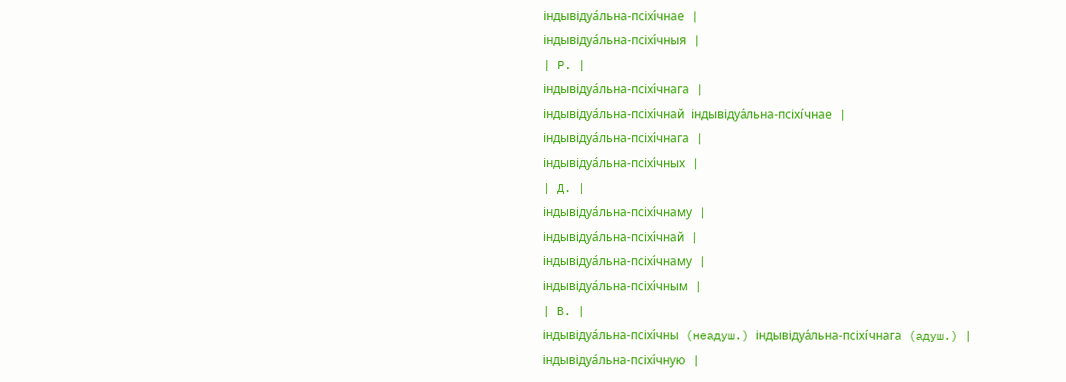індывідуа́льна-псіхі́чнае |
індывідуа́льна-псіхі́чныя |
| Р. |
індывідуа́льна-псіхі́чнага |
індывідуа́льна-псіхі́чнай індывідуа́льна-псіхі́чнае |
індывідуа́льна-псіхі́чнага |
індывідуа́льна-псіхі́чных |
| Д. |
індывідуа́льна-псіхі́чнаму |
індывідуа́льна-псіхі́чнай |
індывідуа́льна-псіхі́чнаму |
індывідуа́льна-псіхі́чным |
| В. |
індывідуа́льна-псіхі́чны (неадуш.) індывідуа́льна-псіхі́чнага (адуш.) |
індывідуа́льна-псіхі́чную |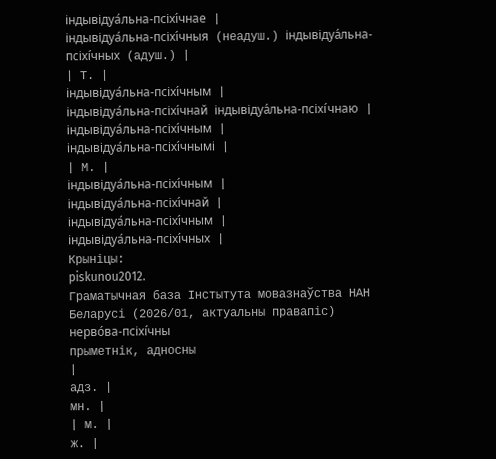індывідуа́льна-псіхі́чнае |
індывідуа́льна-псіхі́чныя (неадуш.) індывідуа́льна-псіхі́чных (адуш.) |
| Т. |
індывідуа́льна-псіхі́чным |
індывідуа́льна-псіхі́чнай індывідуа́льна-псіхі́чнаю |
індывідуа́льна-псіхі́чным |
індывідуа́льна-псіхі́чнымі |
| М. |
індывідуа́льна-псіхі́чным |
індывідуа́льна-псіхі́чнай |
індывідуа́льна-псіхі́чным |
індывідуа́льна-псіхі́чных |
Крыніцы:
piskunou2012.
Граматычная база Інстытута мовазнаўства НАН Беларусі (2026/01, актуальны правапіс)
нерво́ва-псіхі́чны
прыметнік, адносны
|
адз. |
мн. |
| м. |
ж. |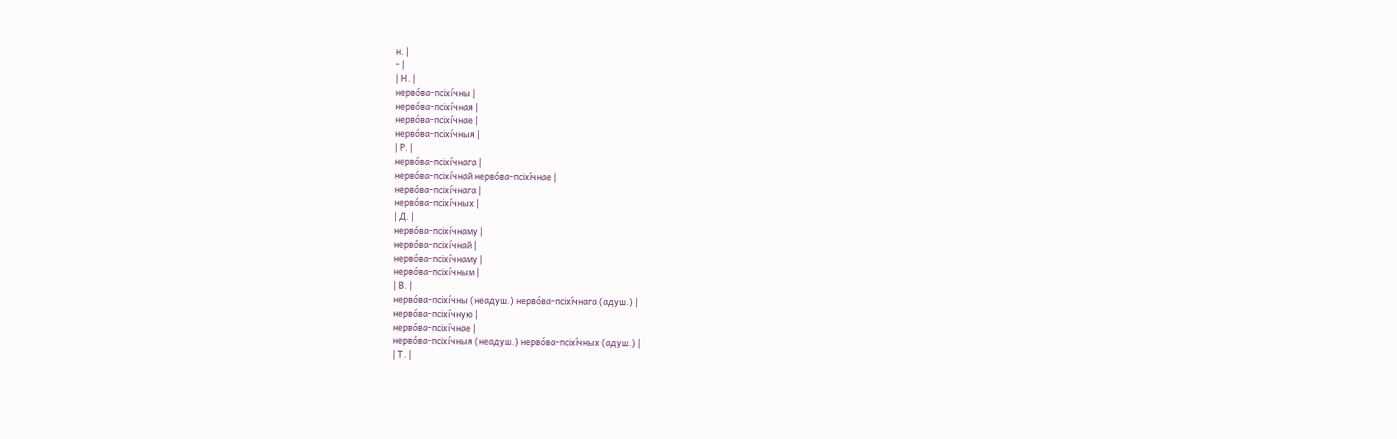н. |
- |
| Н. |
нерво́ва-псіхі́чны |
нерво́ва-псіхі́чная |
нерво́ва-псіхі́чнае |
нерво́ва-псіхі́чныя |
| Р. |
нерво́ва-псіхі́чнага |
нерво́ва-псіхі́чнай нерво́ва-псіхі́чнае |
нерво́ва-псіхі́чнага |
нерво́ва-псіхі́чных |
| Д. |
нерво́ва-псіхі́чнаму |
нерво́ва-псіхі́чнай |
нерво́ва-псіхі́чнаму |
нерво́ва-псіхі́чным |
| В. |
нерво́ва-псіхі́чны (неадуш.) нерво́ва-псіхі́чнага (адуш.) |
нерво́ва-псіхі́чную |
нерво́ва-псіхі́чнае |
нерво́ва-псіхі́чныя (неадуш.) нерво́ва-псіхі́чных (адуш.) |
| Т. |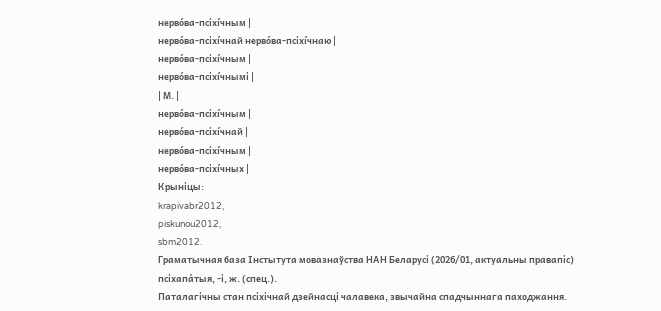нерво́ва-псіхі́чным |
нерво́ва-псіхі́чнай нерво́ва-псіхі́чнаю |
нерво́ва-псіхі́чным |
нерво́ва-псіхі́чнымі |
| М. |
нерво́ва-псіхі́чным |
нерво́ва-псіхі́чнай |
нерво́ва-псіхі́чным |
нерво́ва-псіхі́чных |
Крыніцы:
krapivabr2012,
piskunou2012,
sbm2012.
Граматычная база Інстытута мовазнаўства НАН Беларусі (2026/01, актуальны правапіс)
псіхапа́тыя, -і, ж. (спец.).
Паталагічны стан псіхічнай дзейнасці чалавека, звычайна спадчыннага паходжання.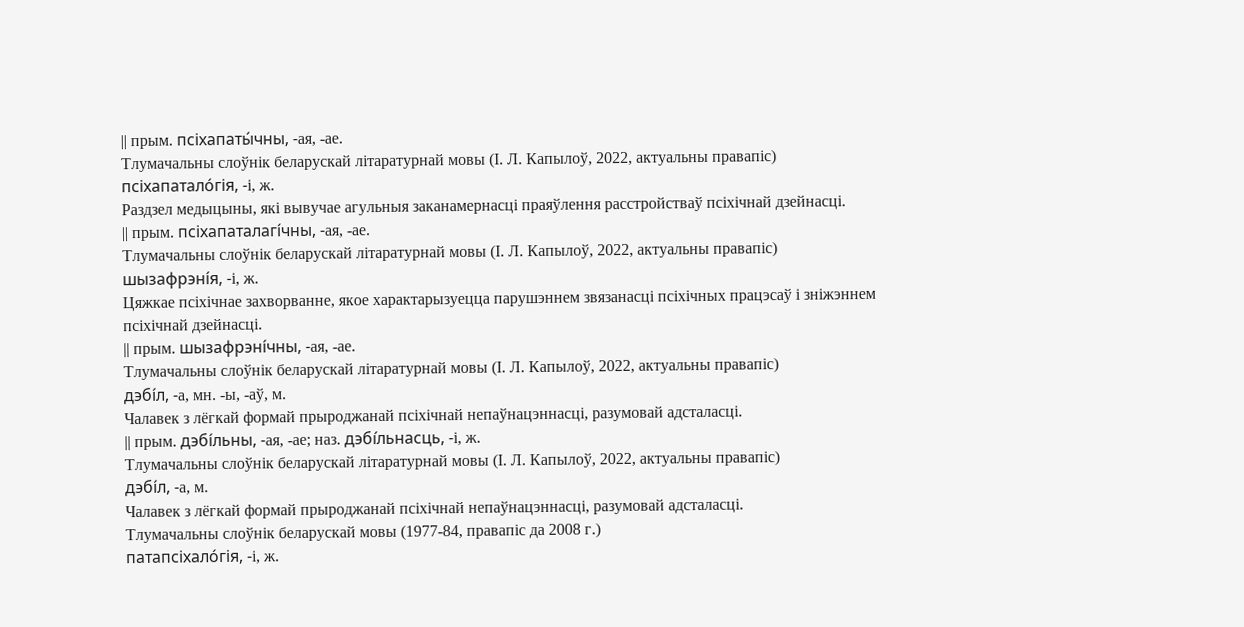|| прым. псіхапаты́чны, -ая, -ае.
Тлумачальны слоўнік беларускай літаратурнай мовы (І. Л. Капылоў, 2022, актуальны правапіс)
псіхапатало́гія, -і, ж.
Раздзел медыцыны, які вывучае агульныя заканамернасці праяўлення расстройстваў псіхічнай дзейнасці.
|| прым. псіхапаталагі́чны, -ая, -ае.
Тлумачальны слоўнік беларускай літаратурнай мовы (І. Л. Капылоў, 2022, актуальны правапіс)
шызафрэні́я, -і, ж.
Цяжкае псіхічнае захворванне, якое характарызуецца парушэннем звязанасці псіхічных працэсаў і зніжэннем псіхічнай дзейнасці.
|| прым. шызафрэні́чны, -ая, -ае.
Тлумачальны слоўнік беларускай літаратурнай мовы (І. Л. Капылоў, 2022, актуальны правапіс)
дэбі́л, -а, мн. -ы, -аў, м.
Чалавек з лёгкай формай прыроджанай псіхічнай непаўнацэннасці, разумовай адсталасці.
|| прым. дэбі́льны, -ая, -ае; наз. дэбі́льнасць, -і, ж.
Тлумачальны слоўнік беларускай літаратурнай мовы (І. Л. Капылоў, 2022, актуальны правапіс)
дэбі́л, ‑а, м.
Чалавек з лёгкай формай прыроджанай псіхічнай непаўнацэннасці, разумовай адсталасці.
Тлумачальны слоўнік беларускай мовы (1977-84, правапіс да 2008 г.)
патапсіхало́гія, ‑і, ж.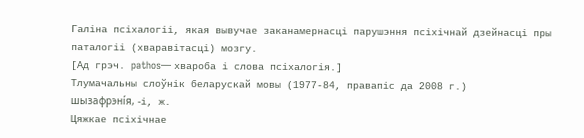Галіна псіхалогіі, якая вывучае заканамернасці парушэння псіхічнай дзейнасці пры паталогіі (хваравітасці) мозгу.
[Ад грэч. pathos— хвароба і слова псіхалогія.]
Тлумачальны слоўнік беларускай мовы (1977-84, правапіс да 2008 г.)
шызафрэні́я, ‑і, ж.
Цяжкае псіхічнае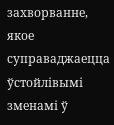захворванне, якое суправаджаецца ўстойлівымі зменамі ў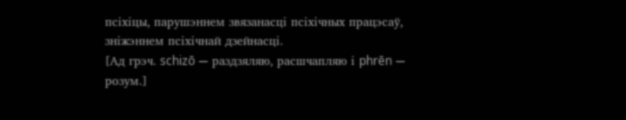псіхіцы, парушэннем звязанасці псіхічных працэсаў, зніжэннем псіхічнай дзейнасці.
[Ад грэч. schizō — раздзяляю, расшчапляю і phrēn — розум.]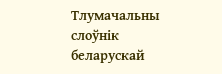Тлумачальны слоўнік беларускай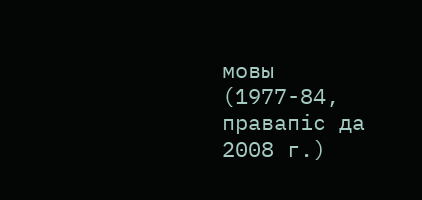мовы (1977-84, правапіс да 2008 г.)